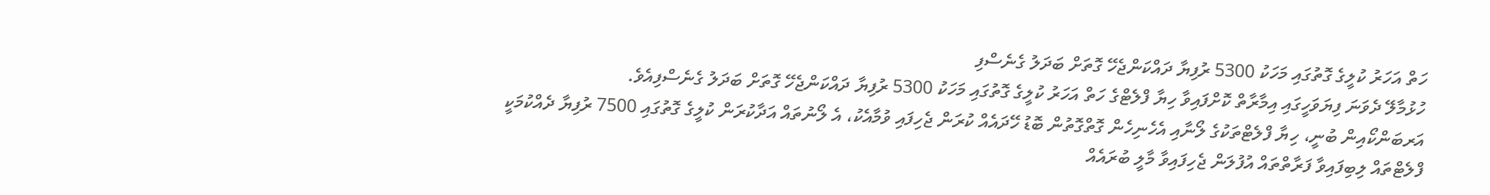ހަތް އަހަރު ކުލީގެ ގޮތުގައި މަހަކު 5300 ރުފިޔާ ދައްކަންޖެހޭ ގޮތަށް ބަދަލު ގެނެސްފި
ހުޅުމާލޭ ދެވަނަ ފިޔަވަހީގައި އިމާރާތް ކޮށްފައިވާ ހިޔާ ފްލެޓްގެ ހަތް އަހަރު ކުލީގެ ގޮތުގައި މަހަކު 5300 ރުފިޔާ ދައްކަންޖެހޭ ގޮތަށް ބަދަލު ގެނެސްފިއެވެ.
އަރބަންކޯއިން ބުނީ، ހިޔާ ފްލެޓްތަކުގެ ލޯނާއި އެހެނިހެން ގޮތްގޮތުން ބޮޑު ހޭދައެއް ކުރަން ޖެހިފައި ވުމާއެކު، އެ ލޯނުތައް އަދާކުރަން ކުލީގެ ގޮތުގައި 7500 ރުފިޔާ ދެއްކުމަކީ ފްލެޓްތައް ލިބިފައިވާ ފަރާތްތައް އުފުލަން ޖެހިފައިވާ މާލީ ބުރައެއް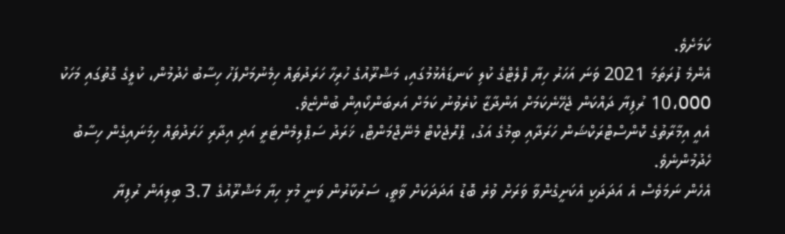ކަމަށެވެ.
އެންމެ ފުރަތަމަ 2021 ވަނަ އަހަރު ހިޔާ ފްލެޓްގެ ކުލި ކަނޑައެޅުމުގައި، މަޝްރޫއުގެ ހުރިހާ ހަރަދުތައް ހިމެނުމަށްފަހު ހިސާބު ހެދުމުން، ކުލީގެ ގޮތުގައި މަހަކު 10،000 ރުފިޔާ ދައްކަން ޖެހޭނެކަމަށް އަންދާޒާ ކުރެވުނު ކަމަށް އަރބަންކޯއިން ބުންޏެވެ.
އެއީ އިމާރާތުގެ ކޮންސްޓްރަކްޝަން ހަރަދާއި ބިމުގެ އަގު، ޕްރޮޖެކްޓް މެނޭޖްމަންޓް، ޚަރަދު ސަޕްލިމެންޓަރީ އަދި އިދާރި ހަރަދުތައް ހިމަނައިގެން ހިސާބު ހެދުމުންނެވެ.
އެހެން ނަމަވެސް އެ އަދަދަކީ އެކަށީގެންވާ ވަރަށް ވުރެ ބޮޑު އަދަދަކަށް ވާތީ، ސަރުކާރުން ވަނީ މުޅި ހިޔާ މަޝްރޫއުގެ 3.7 ބިލިއަން ރުފިޔާ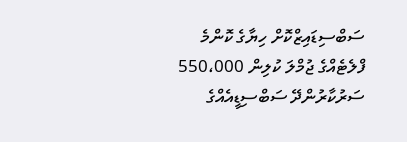ސަބްސިޑައިޒްކޮށް ހިޔާގެ ކޮންމެ ފްލެޓެއްގެ ޖުމްލަ ކުލިން 550،000 ސަރުކާރުންދޭ ސަބްސިޑީއެއްގެ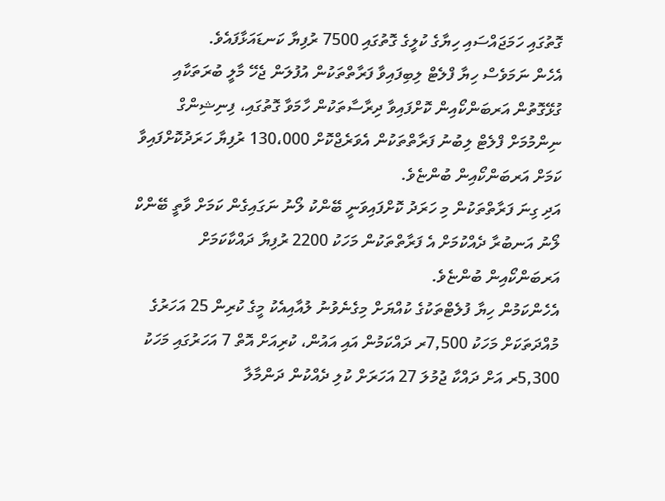ގޮތުގައި ހަމަޖައްސައި ހިޔާގެ ކުލީގެ ގޮތުގައި 7500 ރުފިޔާ ކަނޑައަޅާފައެވެ.
އެހެން ނަމަވެސް ހިޔާ ފްލެޓް ލިބިފައިވާ ފަރާތްތަކުން އުފުލަން ޖެހޭ މާލީ ބުރަތަކާއި ގުޅޭގޮތުން އަރބަންކޯއިން ކޮށްފައިވާ ދިރާސާތަކުން ހާމަވާ ގޮތުގައި، ފިނިޝިންގް ނިންމުމަށް ފްލެޓް ލިބުނު ފަރާތްތަކުން އެވަރެޖްކޮށް 130،000 ރުފިޔާ ހަރަދުކޮށްފައިވާ ކަމަށް އަރބަންކޯއިން ބުންޏެވެ.
އަދި ގިނަ ފަރާތްތަކުން މި ހަރަދު ކޮށްފައިވަނީ ބޭންކު ލޯނު ނަގައިގެން ކަމަށް ވާތީ ބޭންކް ލޯނު އަނބުރާ ދެއްކުމަށް އެ ފަރާތްތަކުން މަހަކު 2200 ރުފިޔާ ދައްކާކަމަށް އަރބަންކޯއިން ބުންޏެވެ.
އެހެންކަމުން ހިޔާ ފުލެޓްތަކުގެ ކުއްޔަށް މިގެނެވުނު ލުއާއިއެކު މީގެ ކުރިން 25 އަހަރުގެ މުއްދަތަކަށް މަހަކު 7,500ރ ދައްކަމުން އައި އައުން، ކުރިއަށް އޮތް 7 އަހަރުގައި މަހަކު 5,300ރ އަށް ދައްކާ ޖުމުލަ 27 އަހަރަށް ކުލި ދެއްކުން ދަންމާލާ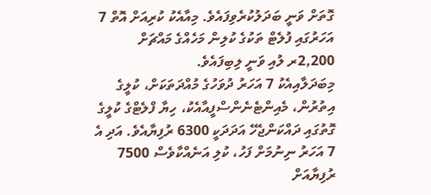ގޮތަށް ވަނީ ބަދަލުކުރެވިފައެވެ. މިއާއެކު ކުރިއަށް އޮތް 7 އަހަރުގައި ފުލެޓް ތަކުގެ ކުލިން މަހެއްގެ މައްޗަށް 2,200ރ ލުއި ވަނީ ލިބިފައެވެ.
މިބަދަލާއިއެކު 7 އަހަރު ދުވަހުގެ މުއްދަތަކަށް، ކުލީގެ އިތުރުން، މެއިންޓެނެންސްފީއާއެކު، ހިޔާ ފްލެޓްގެ ކުލީގެ ގޮތުގައި ދައްކަންޖެހޭ އަދަދަކީ 6300 ރުފިޔާއެވެ. އަދި އެ 7 އަހަރު ނިނުމަށް ފަހު، ކުލި އަނެއްކާވެސް 7500 ރުފިޔާއަށް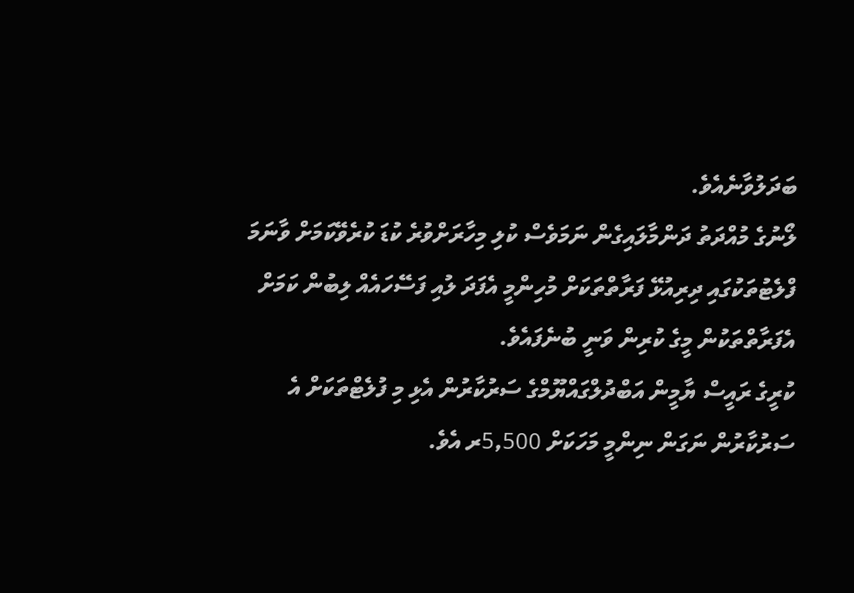ބަދަލުވާނެއެވެ.
ލޯނުގެ މުއްދަތު ދަންމާލައިގެން ނަމަވެސް ކުލި މިހާރަށްވުރެ ކުޑަ ކުރެވޭކަމަށް ވާނަމަ ފްލެޓުތަކުގައި ދިރިއުޅޭ ފަރާތްތަކަށް މުހިންމީ އެފަދަ ލުއި ފަސޭހައެއް ލިބުން ކަމަށް އެފަރާތްތަކުން މީގެ ކުރިން ވަނީ ބުނެފައެވެ.
ކުރީގެ ރައީސް ޔާމީން އަބްދުލްގައްޔޫމްގެ ސަރުކާރުން އެޅި މި ފުލެޓްތަކަށް އެ ސަރުކާރުން ނަގަން ނިންމީ މަހަކަށް 5,500ރ އެވެ.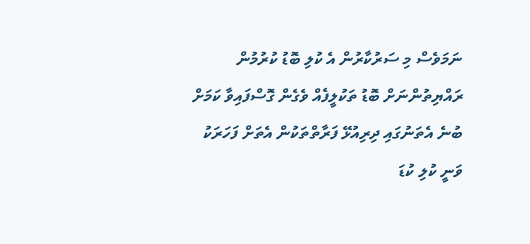ނަމަވެސް މި ސަރުކާރުން އެ ކުލި ބޮޑު ކުރުމުން ރައްޔިތުންނަށް ބޮޑު ތަކުލީފެއް ވެގެން ގޮސްފައިވާ ކަމަށް ބުނެ އެތަނުގައި ދިރިއުޅޭ ފަރާތްތަކުން އެތަށް ފަހަރަކު ވަނީ ކުލި ކުޑަ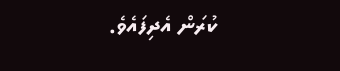ކުރަން އެދިފައެވެ.